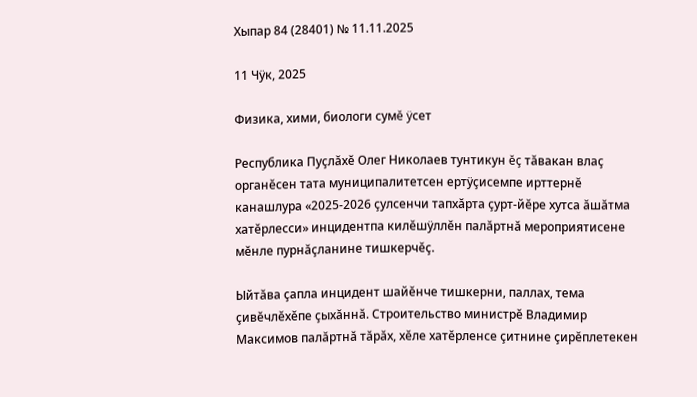Хыпар 84 (28401) № 11.11.2025

11 Чÿк, 2025

Физика, хими, биологи сумĕ ÿсет

Республика Пуçлăхĕ Олег Николаев тунтикун ĕç тăвакан влаç органĕсен тата муниципалитетсен ертÿçисемпе ирттернĕ канашлура «2025-2026 çулсенчи тапхăрта çурт-йĕре хутса ăшăтма хатĕрлесси» инцидентпа килĕшÿллĕн палăртнă мероприятисене мĕнле пурнăçланине тишкерчĕç.

Ыйтăва çапла инцидент шайĕнче тишкерни, паллах, тема çивĕчлĕхĕпе çыхăннă. Строительство министрĕ Владимир Максимов палăртнă тăрăх, хĕле хатĕрленсе çитнине çирĕплетекен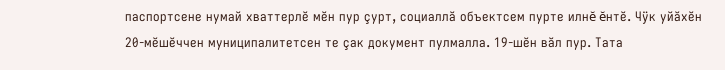паспортсене нумай хваттерлĕ мĕн пур çурт, социаллă объектсем пурте илнĕ ĕнтĕ. Чÿк уйăхĕн 20-мĕшĕччен муниципалитетсен те çак документ пулмалла. 19-шĕн вăл пур. Тата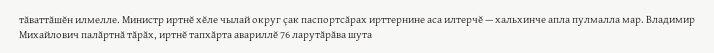тăваттăшĕн илмелле. Министр иртнĕ хĕле чылай округ çак паспортсăрах ирттернине аса илтерчĕ — хальхинче апла пулмалла мар. Владимир Михайлович палăртнă тăрăх, иртнĕ тапхăрта авариллĕ 76 ларутăрăва шута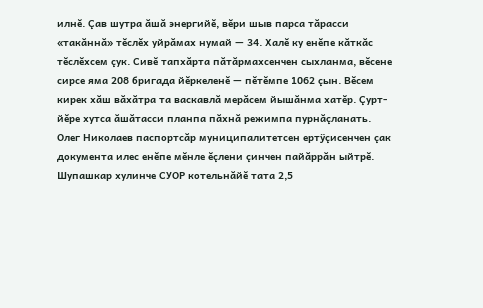илнĕ. Çав шутра ăшă энергийĕ, вĕри шыв парса тăрасси «такăннă» тĕслĕх уйрăмах нумай — 34. Халĕ ку енĕпе кăткăс тĕслĕхсем çук. Сивĕ тапхăрта пăтăрмахсенчен сыхланма, вĕсене сирсе яма 208 бригада йĕркеленĕ — пĕтĕмпе 1062 çын. Вĕсем кирек хăш вăхăтра та васкавлă мерăсем йышăнма хатĕр. Çурт-йĕре хутса ăшăтасси планпа пăхнă режимпа пурнăçланать. Олег Николаев паспортсăр муниципалитетсен ертÿçисенчен çак документа илес енĕпе мĕнле ĕçлени çинчен пайăррăн ыйтрĕ. Шупашкар хулинче СУОР котельнăйĕ тата 2,5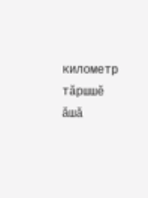километр тăршшĕ ăшă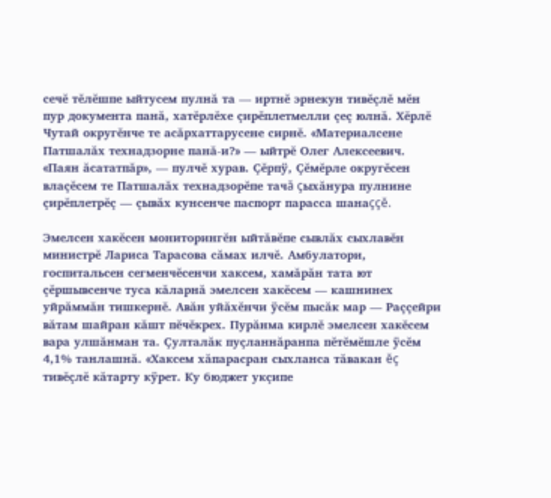сечĕ тĕлĕшпе ыйтусем пулнă та — иртнĕ эрнекун тивĕçлĕ мĕн пур документа панă, хатĕрлĕхе çирĕплетмелли çеç юлнă. Хĕрлĕ Чутай округĕнче те асăрхаттарусене сирнĕ. «Материалсене Патшалăх технадзорне панă-и?» — ыйтрĕ Олег Алексеевич. «Паян ăсататпăр», — пулчĕ хурав. Çĕрпÿ, Çĕмĕрле округĕсен влаçĕсем те Патшалăх технадзорĕпе тачă çыхăнура пулнине çирĕплетрĕç — çывăх кунсенче паспорт парасса шанаççĕ.

Эмелсен хакĕсен мониторингĕн ыйтăвĕпе сывлăх сыхлавĕн министрĕ Лариса Тарасова сăмах илчĕ. Амбулатори, госпитальсен сегменчĕсенчи хаксем, хамăрăн тата ют çĕршывсенче туса кăларнă эмелсен хакĕсем — кашнинех уйрăммăн тишкернĕ. Авăн уйăхĕнчи ÿсĕм пысăк мар — Раççейри вăтам шайран кăшт пĕчĕкрех. Пурăнма кирлĕ эмелсен хакĕсем вара улшăнман та. Çулталăк пуçланнăранпа пĕтĕмĕшле ÿсĕм 4,1% танлашнă. «Хаксем хăпарасран сыхланса тăвакан ĕç тивĕçлĕ кăтарту кÿрет. Ку бюджет укçипе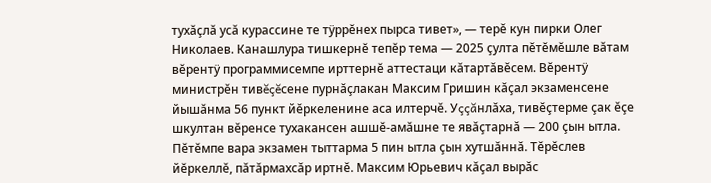тухăçлă усă курассине те тÿррĕнех пырса тивет», — терĕ кун пирки Олег Николаев. Канашлура тишкернĕ тепĕр тема — 2025 çулта пĕтĕмĕшле вăтам вĕрентÿ программисемпе ирттернĕ аттестаци кăтартăвĕсем. Вĕрентÿ министрĕн тивĕçĕсене пурнăçлакан Максим Гришин кăçал экзаменсене йышăнма 56 пункт йĕркеленине аса илтерчĕ. Уççăнлăха, тивĕçтерме çак ĕçе шкултан вĕренсе тухакансен ашшĕ-амăшне те явăçтарнă — 200 çын ытла. Пĕтĕмпе вара экзамен тыттарма 5 пин ытла çын хутшăннă. Тĕрĕслев йĕркеллĕ, пăтăрмахсăр иртнĕ. Максим Юрьевич кăçал вырăс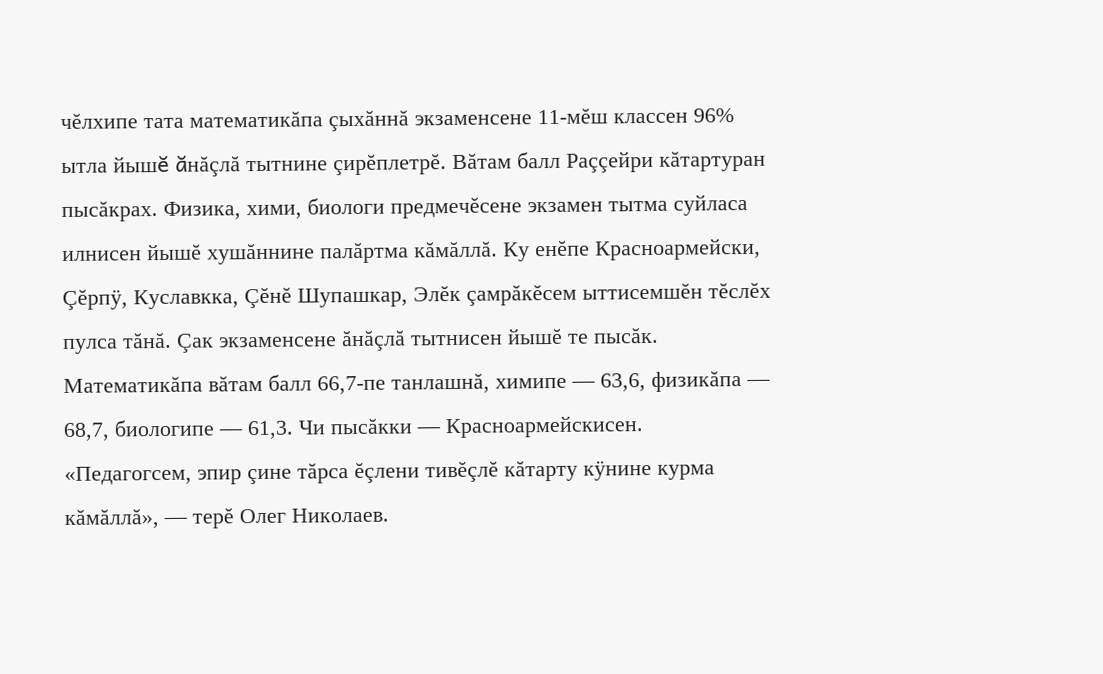чĕлхипе тата математикăпа çыхăннă экзаменсене 11-мĕш классен 96% ытла йышĕ ăнăçлă тытнине çирĕплетрĕ. Вăтам балл Раççейри кăтартуран пысăкрах. Физика, хими, биологи предмечĕсене экзамен тытма суйласа илнисен йышĕ хушăннине палăртма кăмăллă. Ку енĕпе Красноармейски, Çĕрпÿ, Куславкка, Çĕнĕ Шупашкар, Элĕк çамрăкĕсем ыттисемшĕн тĕслĕх пулса тăнă. Çак экзаменсене ăнăçлă тытнисен йышĕ те пысăк. Математикăпа вăтам балл 66,7-пе танлашнă, химипе — 63,6, физикăпа — 68,7, биологипе — 61,3. Чи пысăкки — Красноармейскисен. «Педагогсем, эпир çине тăрса ĕçлени тивĕçлĕ кăтарту кÿнине курма кăмăллă», — терĕ Олег Николаев.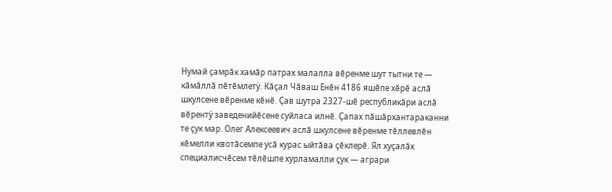Нумай çамрăк хамăр патрах малалла вĕренме шут тытни те — кăмăллă пĕтĕмлетÿ. Кăçал Чăваш Енĕн 4186 яшĕпе хĕрĕ аслă шкулсене вĕренме кĕнĕ. Çав шутра 2327-шĕ республикăри аслă вĕрентÿ заведенийĕсене суйласа илнĕ. Çапах пăшăрхантараканни те çук мар. Олег Алексеевич аслă шкулсене вĕренме тĕллевлĕн кĕмелли квотăсемпе усă курас ыйтăва çĕклерĕ. Ял хуçалăх специалисчĕсем тĕлĕшпе хурламалли çук — аграри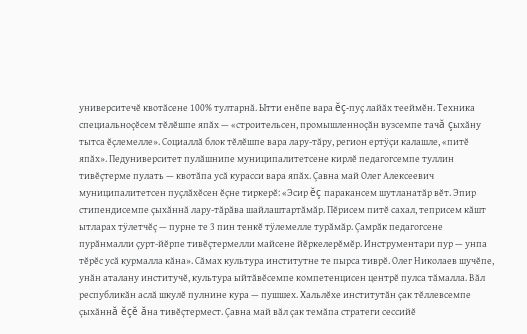университечĕ квотăсене 100% тултарнă. Ытти енĕпе вара ĕç-пуç лайăх тееймĕн. Техника специальноçĕсем тĕлĕшпе япăх — «строительсен, промышленноçăн вузсемпе тачă çыхăну тытса ĕçлемелле». Социаллă блок тĕлĕшпе вара лару-тăру, регион ертÿçи калашле, «питĕ япăх». Педуниверситет пулăшнипе муниципалитетсене кирлĕ педагогсемпе туллин тивĕçтерме пулать — квотăпа усă курасси вара япăх. Çавна май Олег Алексеевич муниципалитетсен пуçлăхĕсен ĕçне тиркерĕ: «Эсир ĕç паракансем шутланатăр вĕт. Эпир стипендисемпе çыхăннă лару-тăрăва шайлаштартăмăр. Пĕрисем питĕ сахал, теприсем кăшт ытларах тÿлетчĕç — пурне те 3 пин тенкĕ тÿлемелле турăмăр. Çамрăк педагогсене пурăнмалли çурт-йĕрпе тивĕçтермелли майсене йĕркелерĕмĕр. Инструментари пур — унпа тĕрĕс усă курмалла кăна». Сăмах культура институтне те пырса тиврĕ. Олег Николаев шучĕпе, унăн аталану институчĕ, культура ыйтăвĕсемпе компетенцисен центрĕ пулса тăмалла. Вăл республикăн аслă шкулĕ пулнине кура — пушшех. Хальлĕхе институтăн çак тĕллевсемпе çыхăннă ĕçĕ ăна тивĕçтермест. Çавна май вăл çак темăпа стратеги сессийĕ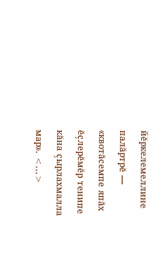йĕркелемеллине палăртрĕ — «квотăсемпе япăх ĕçлерĕмĕр тенипе кăна çырлахмалла мар». <...>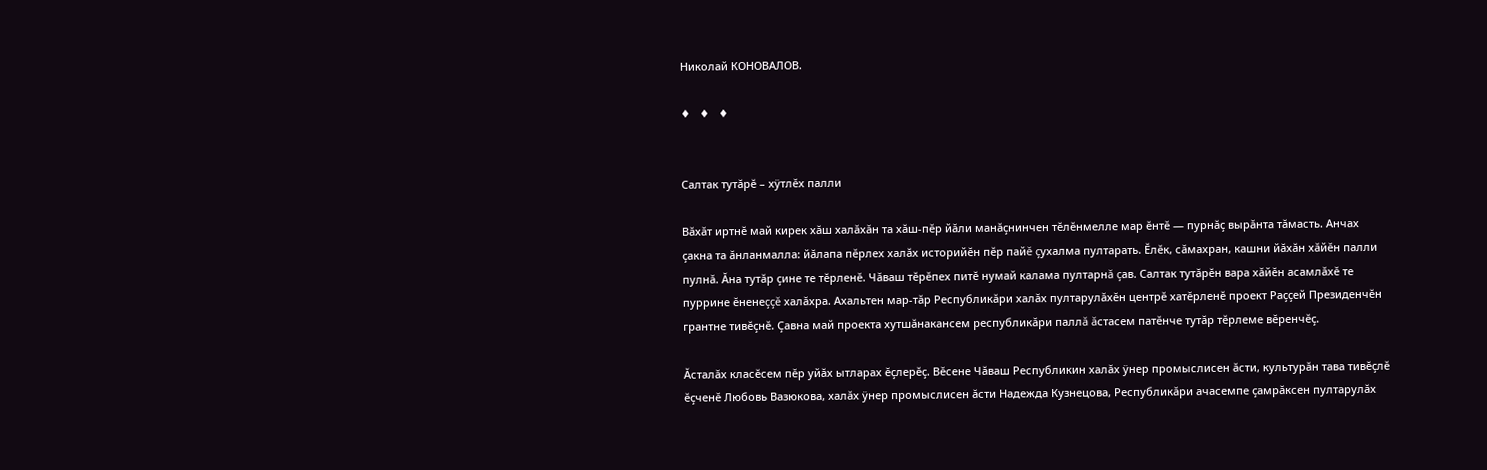Николай КОНОВАЛОВ.

♦   ♦   ♦


Салтак тутăрĕ – хÿтлĕх палли

Вăхăт иртнĕ май кирек хăш халăхăн та хăш-пĕр йăли манăçнинчен тĕлĕнмелле мар ĕнтĕ — пурнăç вырăнта тăмасть. Анчах çакна та ăнланмалла: йăлапа пĕрлех халăх историйĕн пĕр пайĕ çухалма пултарать. Ĕлĕк, сăмахран, кашни йăхăн хăйĕн палли пулнă. Ăна тутăр çине те тĕрленĕ. Чăваш тĕрĕпех питĕ нумай калама пултарнă çав. Салтак тутăрĕн вара хăйĕн асамлăхĕ те пуррине ĕненеççĕ халăхра. Ахальтен мар-тăр Республикăри халăх пултарулăхĕн центрĕ хатĕрленĕ проект Раççей Президенчĕн грантне тивĕçнĕ. Çавна май проекта хутшăнакансем республикăри паллă ăстасем патĕнче тутăр тĕрлеме вĕренчĕç.

Ăсталăх класĕсем пĕр уйăх ытларах ĕçлерĕç. Вĕсене Чăваш Республикин халăх ÿнер промыслисен ăсти, культурăн тава тивĕçлĕ ĕçченĕ Любовь Вазюкова, халăх ÿнер промыслисен ăсти Надежда Кузнецова, Республикăри ачасемпе çамрăксен пултарулăх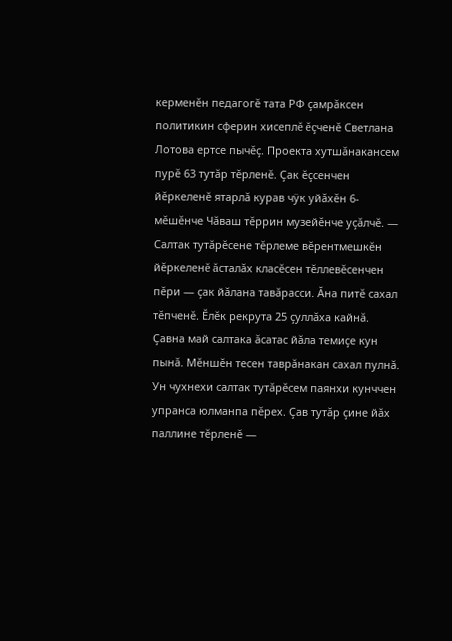керменĕн педагогĕ тата РФ çамрăксен политикин сферин хисеплĕ ĕçченĕ Светлана Лотова ертсе пычĕç. Проекта хутшăнакансем пурĕ 63 тутăр тĕрленĕ. Çак ĕçсенчен йĕркеленĕ ятарлă курав чÿк уйăхĕн 6-мĕшĕнче Чăваш тĕррин музейĕнче уçăлчĕ. — Салтак тутăрĕсене тĕрлеме вĕрентмешкĕн йĕркеленĕ ăсталăх класĕсен тĕллевĕсенчен пĕри — çак йăлана тавăрасси. Ăна питĕ сахал тĕпченĕ. Ĕлĕк рекрута 25 çуллăха кайнă. Çавна май салтака ăсатас йăла темиçе кун пынă. Мĕншĕн тесен таврăнакан сахал пулнă. Ун чухнехи салтак тутăрĕсем паянхи кунччен упранса юлманпа пĕрех. Çав тутăр çине йăх паллине тĕрленĕ —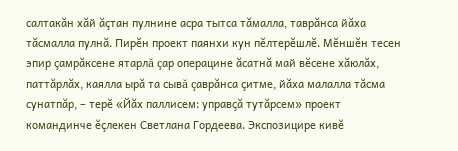салтакăн хăй ăçтан пулнине асра тытса тăмалла, таврăнса йăха тăсмалла пулнă. Пирĕн проект паянхи кун пĕлтерĕшлĕ. Мĕншĕн тесен эпир çамрăксене ятарлă çар операцине ăсатнă май вĕсене хăюлăх, паттăрлăх, каялла ырă та сывă çаврăнса çитме, йăха малалла тăсма сунатпăр, – терĕ «Йăх паллисем: управçă тутăрсем» проект командинче ĕçлекен Светлана Гордеева. Экспозицире кивĕ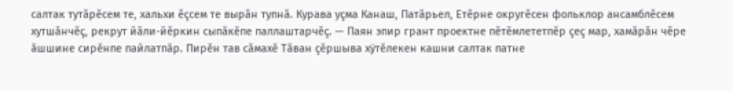салтак тутăрĕсем те, хальхи ĕçсем те вырăн тупнă. Курава уçма Канаш, Патăрьел, Етĕрне округĕсен фольклор ансамблĕсем хутшăнчĕç, рекрут йăли-йĕркин сыпăкĕпе паллаштарчĕç. — Паян эпир грант проектне пĕтĕмлететпĕр çеç мар, хамăрăн чĕре ăшшине сирĕнпе пайлатпăр. Пирĕн тав сăмахĕ Тăван çĕршыва хÿтĕлекен кашни салтак патне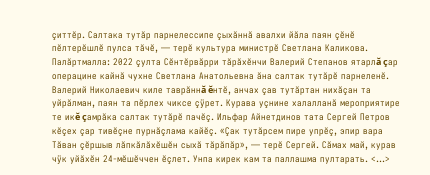çиттĕр. Салтака тутăр парнелессипе çыхăннă авалхи йăла паян çĕнĕ пĕлтерĕшлĕ пулса тăчĕ, — терĕ культура министрĕ Светлана Каликова. Палăртмалла: 2022 çулта Сĕнтĕрвăрри тăрăхĕнчи Валерий Степанов ятарлă çар операцине кайнă чухне Светлана Анатольевна ăна салтак тутăрĕ парнеленĕ. Валерий Николаевич киле таврăннă ĕнтĕ, анчах çав тутăртан нихăçан та уйрăлман, паян та пĕрлех чиксе çÿрет. Курава уçнине халалланă мероприятире те икĕ çамрăка салтак тутăрĕ пачĕç. Ильфар Айнетдинов тата Сергей Петров кĕçех çар тивĕçне пурнăçлама кайĕç. «Çак тутăрсем пире упрĕç, эпир вара Тăван çĕршыв лăпкăлăхĕшĕн сыхă тăрăпăр», — терĕ Сергей. Сăмах май, курав чÿк уйăхĕн 24-мĕшĕччен ĕçлет. Унпа кирек кам та паллашма пултарать. <...>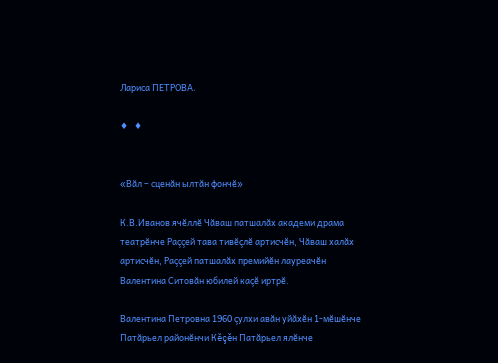Лариса ПЕТРОВА.

♦   ♦


«Вăл – сценăн ылтăн фончĕ»

К.В.Иванов ячĕллĕ Чăваш патшалăх академи драма театрĕнче Раççей тава тивĕçлĕ артисчĕн, Чăваш халăх артисчĕн, Раççей патшалăх премийĕн лауреачĕн Валентина Ситовăн юбилей каçĕ иртрĕ.

Валентина Петровна 1960 çулхи авăн уйăхĕн 1-мĕшĕнче Патăрьел районĕнчи Кĕçĕн Патăрьел ялĕнче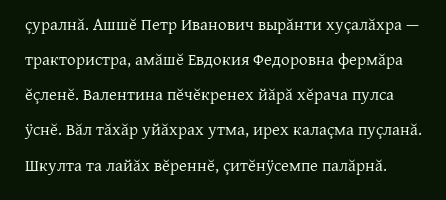çуралнă. Ашшĕ Петр Иванович вырăнти хуçалăхра — трактористра, амăшĕ Евдокия Федоровна фермăра ĕçленĕ. Валентина пĕчĕкренех йăрă хĕрача пулса ÿснĕ. Вăл тăхăр уйăхрах утма, ирех калаçма пуçланă. Шкулта та лайăх вĕреннĕ, çитĕнÿсемпе палăрнă.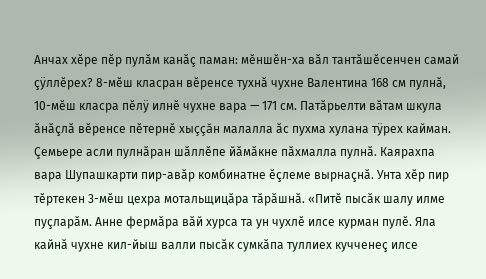Анчах хĕре пĕр пулăм канăç паман: мĕншĕн-ха вăл тантăшĕсенчен самай çÿллĕрех? 8-мĕш класран вĕренсе тухнă чухне Валентина 168 см пулнă, 10-мĕш класра пĕлÿ илнĕ чухне вара — 171 см. Патăрьелти вăтам шкула ăнăçлă вĕренсе пĕтернĕ хыççăн малалла ăс пухма хулана тÿрех кайман. Çемьере асли пулнăран шăллĕпе йăмăкне пăхмалла пулнă. Каярахпа вара Шупашкарти пир-авăр комбинатне ĕçлеме вырнаçнă. Унта хĕр пир тĕртекен 3-мĕш цехра мотальщицăра тăрăшнă. «Питĕ пысăк шалу илме пуçларăм. Анне фермăра вăй хурса та ун чухлĕ илсе курман пулĕ. Яла кайнă чухне кил-йыш валли пысăк сумкăпа туллиех кучченеç илсе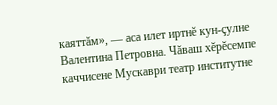каяттăм», — аса илет иртнĕ кун-çулне Валентина Петровна. Чăваш хĕрĕсемпе каччисене Мускаври театр институтне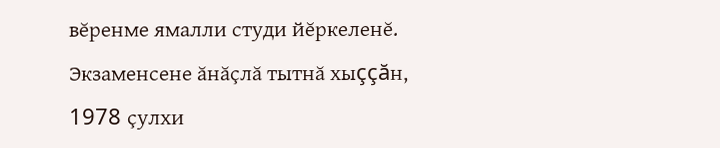вĕренме ямалли студи йĕркеленĕ. Экзаменсене ăнăçлă тытнă хыççăн, 1978 çулхи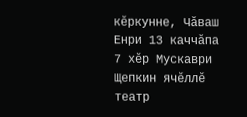кĕркунне, Чăваш Енри 13 каччăпа 7 хĕр Мускаври Щепкин ячĕллĕ театр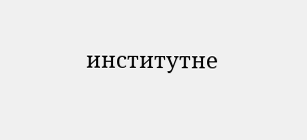институтне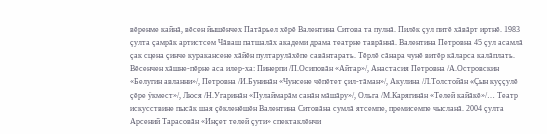вĕренме кайнă, вĕсен йышĕнчех Патăрьел хĕрĕ Валентина Ситова та пулнă. Пилĕк çул питĕ хăвăрт иртнĕ. 1983 çулта çамрăк артистсем Чăваш патшалăх академи драма театрне таврăннă. Валентина Петровна 45 çул асамлă çак сцена çинче куракансене хăйĕн пултарулăхĕпе савăнтарать. Тĕрлĕ сăнара чунĕ витĕр кăларса калăплать. Вĕсенчен хăшне-пĕрне аса илер-ха: Пинерпи /П.Осиповăн «Айтар»/, Анастасия Петровна /А.Островскин «Белугин авланни»/, Петровна /И.Бунинăн «Чунсене чĕпĕтет çил-тăман»/, Акулина /Л.Толстойăн «Çын куççулĕ çĕре ÿкмест»/, Люся /Н.Угаринăн «Пулаймарăм санăн мăшăру»/, Ольга /М.Карягинăн «Телей кайăкĕ»/… Театр искусствине пысăк шая çĕкленĕшĕн Валентина Ситовăна сумлă ятсемпе, премисемпе чысланă. 2004 çулта Арсений Тарасовăн «Инçет телей çути» спектаклĕнчи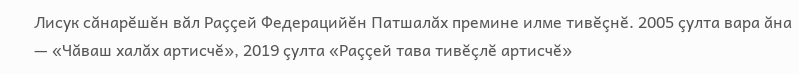Лисук сăнарĕшĕн вăл Раççей Федерацийĕн Патшалăх премине илме тивĕçнĕ. 2005 çулта вара ăна — «Чăваш халăх артисчĕ», 2019 çулта «Раççей тава тивĕçлĕ артисчĕ»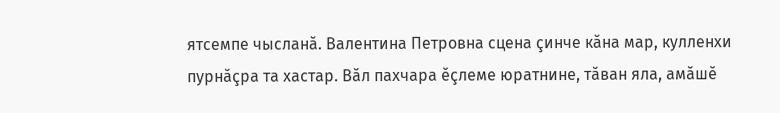ятсемпе чысланă. Валентина Петровна сцена çинче кăна мар, кулленхи пурнăçра та хастар. Вăл пахчара ĕçлеме юратнине, тăван яла, амăшĕ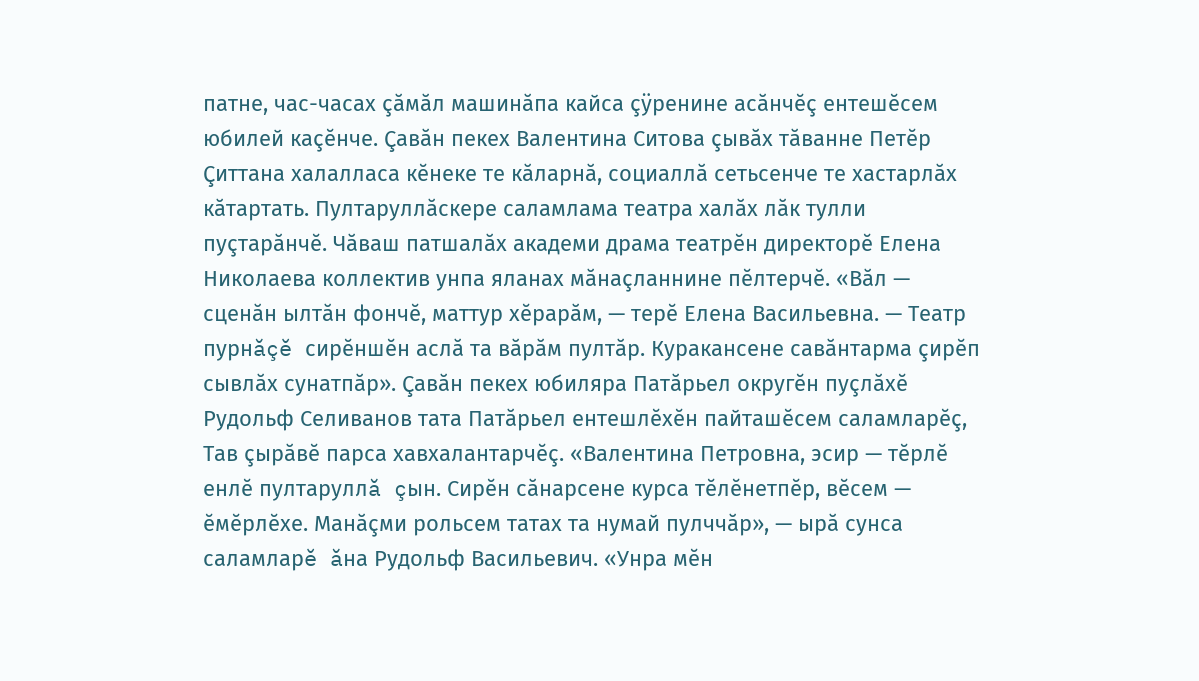патне, час-часах çăмăл машинăпа кайса çÿренине асăнчĕç ентешĕсем юбилей каçĕнче. Çавăн пекех Валентина Ситова çывăх тăванне Петĕр Çиттана халалласа кĕнеке те кăларнă, социаллă сетьсенче те хастарлăх кăтартать. Пултаруллăскере саламлама театра халăх лăк тулли пуçтарăнчĕ. Чăваш патшалăх академи драма театрĕн директорĕ Елена Николаева коллектив унпа яланах мăнаçланнине пĕлтерчĕ. «Вăл — сценăн ылтăн фончĕ, маттур хĕрарăм, — терĕ Елена Васильевна. — Театр пурнăçĕ сирĕншĕн аслă та вăрăм пултăр. Куракансене савăнтарма çирĕп сывлăх сунатпăр». Çавăн пекех юбиляра Патăрьел округĕн пуçлăхĕ Рудольф Селиванов тата Патăрьел ентешлĕхĕн пайташĕсем саламларĕç, Тав çырăвĕ парса хавхалантарчĕç. «Валентина Петровна, эсир — тĕрлĕ енлĕ пултаруллă çын. Сирĕн сăнарсене курса тĕлĕнетпĕр, вĕсем — ĕмĕрлĕхе. Манăçми рольсем татах та нумай пулччăр», — ырă сунса саламларĕ ăна Рудольф Васильевич. «Унра мĕн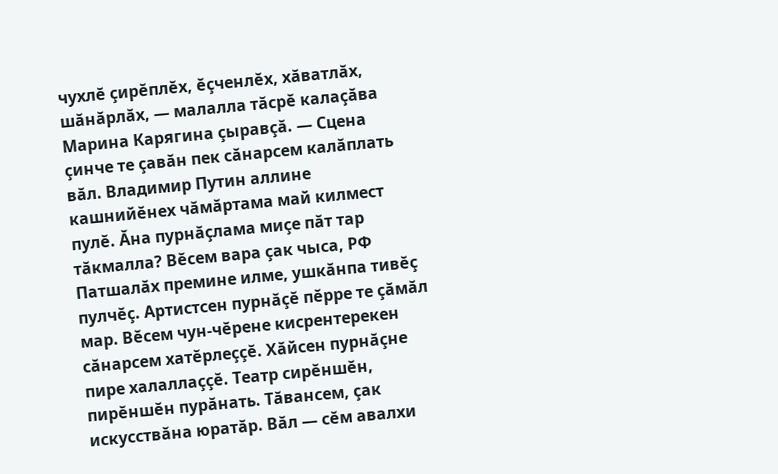чухлĕ çирĕплĕх, ĕçченлĕх, хăватлăх, шăнăрлăх, — малалла тăсрĕ калаçăва Марина Карягина çыравçă. — Сцена çинче те çавăн пек сăнарсем калăплать вăл. Владимир Путин аллине кашнийĕнех чăмăртама май килмест пулĕ. Ăна пурнăçлама миçе пăт тар тăкмалла? Вĕсем вара çак чыса, РФ Патшалăх премине илме, ушкăнпа тивĕç пулчĕç. Артистсен пурнăçĕ пĕрре те çăмăл мар. Вĕсем чун-чĕрене кисрентерекен сăнарсем хатĕрлеççĕ. Хăйсен пурнăçне пире халаллаççĕ. Театр сирĕншĕн, пирĕншĕн пурăнать. Тăвансем, çак искусствăна юратăр. Вăл — сĕм авалхи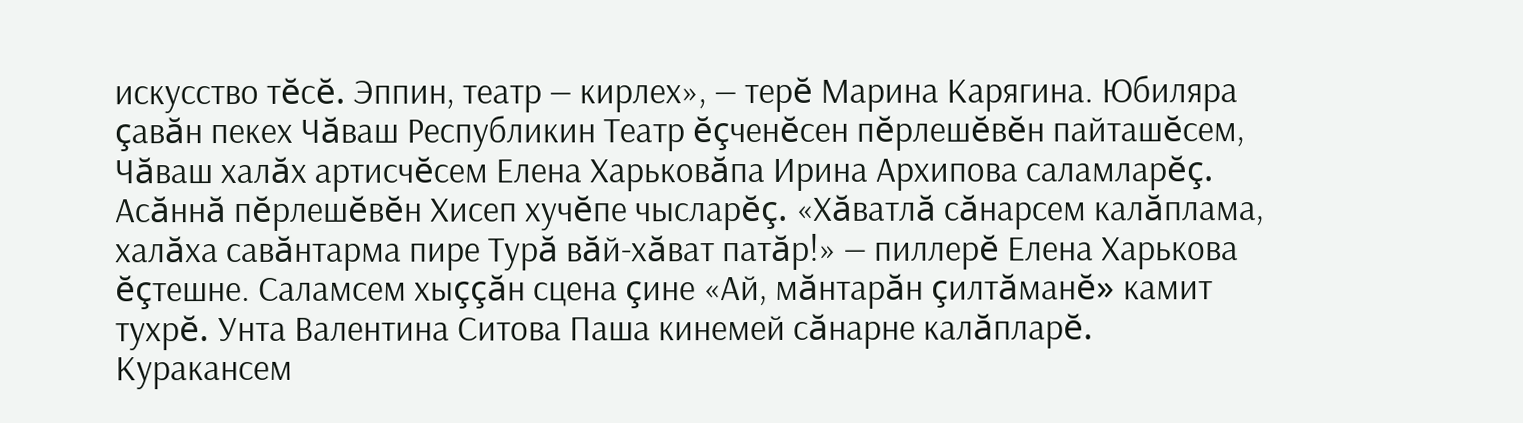искусство тĕсĕ. Эппин, театр — кирлех», — терĕ Марина Карягина. Юбиляра çавăн пекех Чăваш Республикин Театр ĕçченĕсен пĕрлешĕвĕн пайташĕсем, Чăваш халăх артисчĕсем Елена Харьковăпа Ирина Архипова саламларĕç. Асăннă пĕрлешĕвĕн Хисеп хучĕпе чысларĕç. «Хăватлă сăнарсем калăплама, халăха савăнтарма пире Турă вăй-хăват патăр!» — пиллерĕ Елена Харькова ĕçтешне. Саламсем хыççăн сцена çине «Ай, мăнтарăн çилтăманĕ» камит тухрĕ. Унта Валентина Ситова Паша кинемей сăнарне калăпларĕ. Куракансем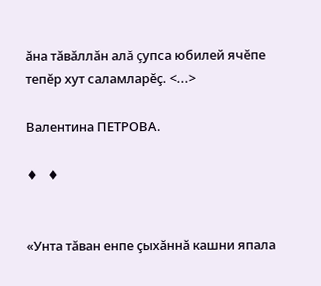ăна тăвăллăн алă çупса юбилей ячĕпе тепĕр хут саламларĕç. <...>

Валентина ПЕТРОВА.

♦   ♦


«Унта тăван енпе çыхăннă кашни япала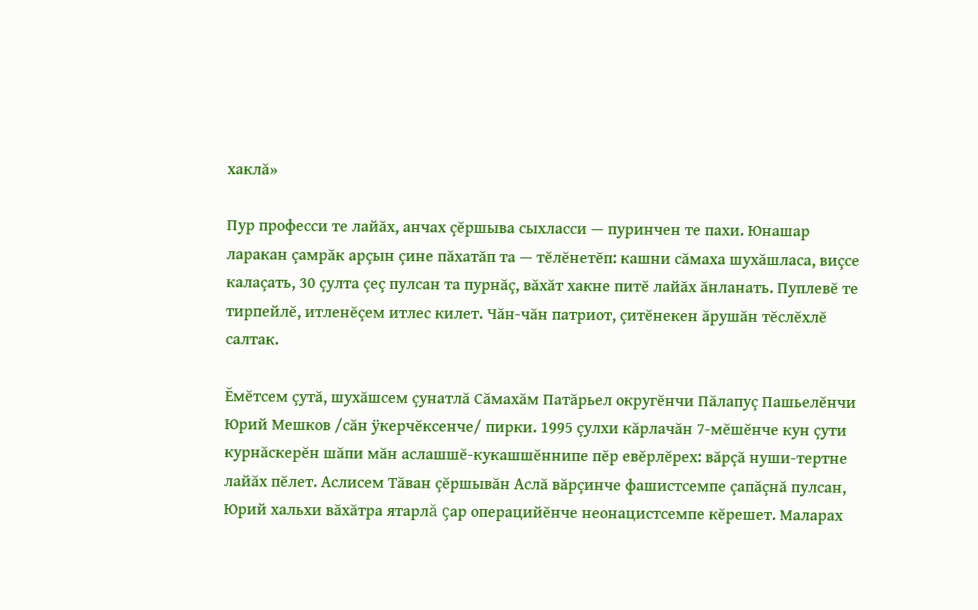хаклă»

Пур професси те лайăх, анчах çĕршыва сыхласси — пуринчен те пахи. Юнашар ларакан çамрăк арçын çине пăхатăп та — тĕлĕнетĕп: кашни сăмаха шухăшласа, виçсе калаçать, 30 çулта çеç пулсан та пурнăç, вăхăт хакне питĕ лайăх ăнланать. Пуплевĕ те тирпейлĕ, итленĕçем итлес килет. Чăн-чăн патриот, çитĕнекен ăрушăн тĕслĕхлĕ салтак.

Ĕмĕтсем çутă, шухăшсем çунатлă Сăмахăм Патăрьел округĕнчи Пăлапуç Пашьелĕнчи Юрий Мешков /сăн ÿкерчĕксенче/ пирки. 1995 çулхи кăрлачăн 7-мĕшĕнче кун çути курнăскерĕн шăпи мăн аслашшĕ-кукашшĕннипе пĕр евĕрлĕрех: вăрçă нуши-тертне лайăх пĕлет. Аслисем Тăван çĕршывăн Аслă вăрçинче фашистсемпе çапăçнă пулсан, Юрий хальхи вăхăтра ятарлă çар операцийĕнче неонацистсемпе кĕрешет. Маларах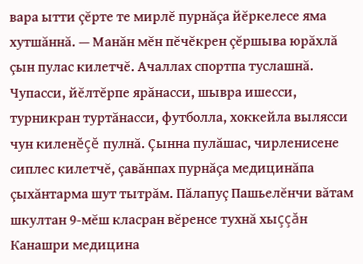вара ытти çĕрте те мирлĕ пурнăçа йĕркелесе яма хутшăннă. — Манăн мĕн пĕчĕкрен çĕршыва юрăхлă çын пулас килетчĕ. Ачаллах спортпа туслашнă. Чупасси, йĕлтĕрпе ярăнасси, шывра ишесси, турникран туртăнасси, футболла, хоккейла вылясси чун киленĕçĕ пулнă. Çынна пулăшас, чирленисене сиплес килетчĕ, çавăнпах пурнăçа медицинăпа çыхăнтарма шут тытрăм. Пăлапуç Пашьелĕнчи вăтам шкултан 9-мĕш класран вĕренсе тухнă хыççăн Канашри медицина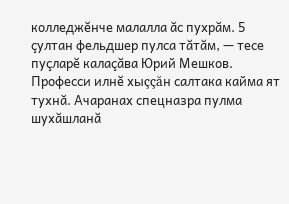колледжĕнче малалла ăс пухрăм. 5 çултан фельдшер пулса тăтăм, — тесе пуçларĕ калаçăва Юрий Мешков. Професси илнĕ хыççăн салтака кайма ят тухнă. Ачаранах спецназра пулма шухăшланă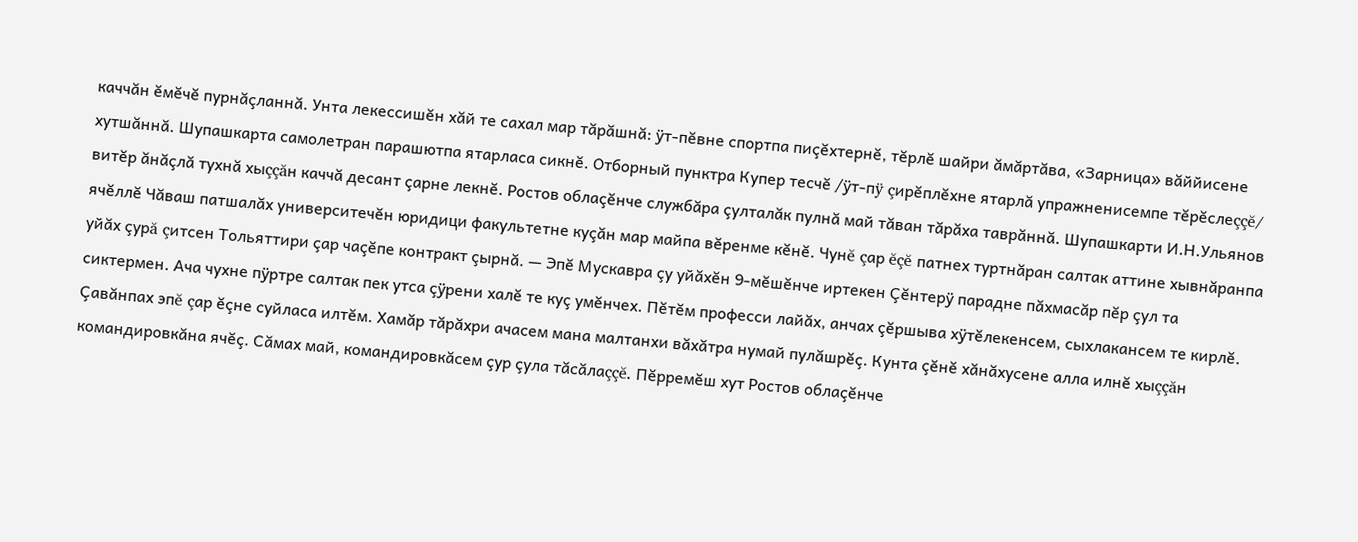каччăн ĕмĕчĕ пурнăçланнă. Унта лекессишĕн хăй те сахал мар тăрăшнă: ÿт-пĕвне спортпа пиçĕхтернĕ, тĕрлĕ шайри ăмăртăва, «Зарница» вăййисене хутшăннă. Шупашкарта самолетран парашютпа ятарласа сикнĕ. Отборный пунктра Купер тесчĕ /ÿт-пÿ çирĕплĕхне ятарлă упражненисемпе тĕрĕслеççĕ/ витĕр ăнăçлă тухнă хыççăн каччă десант çарне лекнĕ. Ростов облаçĕнче службăра çулталăк пулнă май тăван тăрăха таврăннă. Шупашкарти И.Н.Ульянов ячĕллĕ Чăваш патшалăх университечĕн юридици факультетне куçăн мар майпа вĕренме кĕнĕ. Чунĕ çар ĕçĕ патнех туртнăран салтак аттине хывнăранпа уйăх çурă çитсен Тольяттири çар чаçĕпе контракт çырнă. — Эпĕ Мускавра çу уйăхĕн 9-мĕшĕнче иртекен Çĕнтерÿ парадне пăхмасăр пĕр çул та сиктермен. Ача чухне пÿртре салтак пек утса çÿрени халĕ те куç умĕнчех. Пĕтĕм професси лайăх, анчах çĕршыва хÿтĕлекенсем, сыхлакансем те кирлĕ. Çавăнпах эпĕ çар ĕçне суйласа илтĕм. Хамăр тăрăхри ачасем мана малтанхи вăхăтра нумай пулăшрĕç. Кунта çĕнĕ хăнăхусене алла илнĕ хыççăн командировкăна ячĕç. Сăмах май, командировкăсем çур çула тăсăлаççĕ. Пĕрремĕш хут Ростов облаçĕнче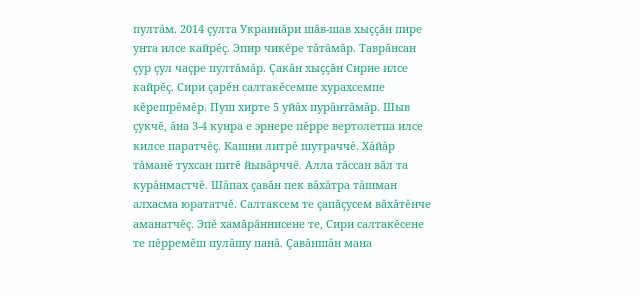пултăм. 2014 çулта Украинăри шăв-шав хыççăн пире унта илсе кайрĕç. Эпир чикĕре тăтăмăр. Таврăнсан çур çул чаçре пултăмăр. Çакăн хыççăн Сирие илсе кайрĕç. Сири çарĕн салтакĕсемпе хурахсемпе кĕрешрĕмĕр. Пуш хирте 5 уйăх пурăнтăмăр. Шыв çукчĕ, ăна 3-4 кунра е эрнере пĕрре вертолетпа илсе килсе паратчĕç. Кашни литрĕ шутраччĕ. Хăйăр тăманĕ тухсан питĕ йывăрччĕ. Алла тăссан вăл та курăнмастчĕ. Шăпах çавăн пек вăхăтра тăшман алхасма юрататчĕ. Салтаксем те çапăçусем вăхăтĕнче аманатчĕç. Эпĕ хамăрăннисене те, Сири салтакĕсене те пĕрремĕш пулăшу панă. Çавăншăн мана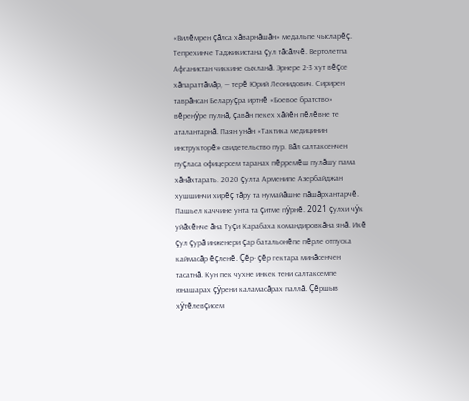«Вилĕмрен çăлса хăварнăшăн» медальпе чысларĕç. Тепрехинче Таджикистана çул тăсăлчĕ. Вертолетпа Афганистан чиккине сыхланă. Эрнере 2-3 хут вĕçсе хăпараттăмăр, — терĕ Юрий Леонидович. Сирирен таврăнсан Беларуçра иртнĕ «Боевое братство» вĕренÿре пулнă, çавăн пекех хăйĕн пĕлĕвне те аталантарнă. Паян унăн «Тактика медицинин инструкторĕ» свидетельство пур. Вăл салтаксенчен пуçласа офицерсем таранах пĕрремĕш пулăшу пама хăнăхтарать. 2020 çулта Арменипе Азербайджан хушшинчи хирĕç тăру та нумайăшне пăшăрхантарчĕ. Пашьел каччине унта та çитме пÿрнĕ. 2021 çулхи чÿк уйăхĕнче ăна Туçи Карабаха командировкăна янă. Икĕ çул çурă инженери çар батальонĕпе пĕрле отпуска каймасăр ĕçленĕ. Çĕр- çĕр гектара минăсенчен тасатнă. Кун пек чухне инкек тени салтаксемпе юнашарах çÿрени каламасăрах паллă. Çĕршыв хÿтĕлевçисем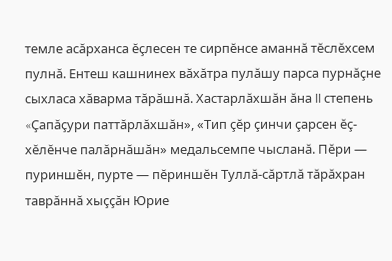темле асăрханса ĕçлесен те сирпĕнсе аманнă тĕслĕхсем пулнă. Ентеш кашнинех вăхăтра пулăшу парса пурнăçне сыхласа хăварма тăрăшнă. Хастарлăхшăн ăна II степень «Çапăçури паттăрлăхшăн», «Тип çĕр çинчи çарсен ĕç-хĕлĕнче палăрнăшăн» медальсемпе чысланă. Пĕри — пуриншĕн, пурте — пĕриншĕн Туллă-сăртлă тăрăхран таврăннă хыççăн Юрие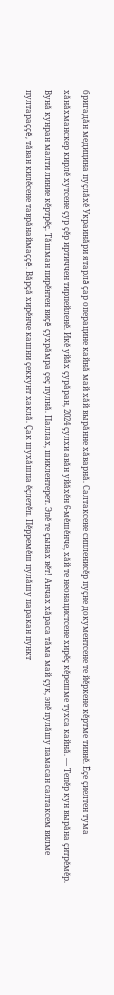бригадăн медицина пуçлăхĕ Украинăри ятарлă çар операцине кайнă май хăй вырăнне хăварнă. Салтаксене сипленисĕр пуçне документсене те йĕркене кĕртме тивнĕ. Ĕçе çиелтен тума хăнăхманскер кирлĕ хутсене çур çĕр иртиччен тирпейленĕ. Икĕ уйăх çурăран, 2024 çулхи авăн уйăхĕн 6-мĕшĕнче, хăй те неонацистсене хирĕç кĕрешме тухса кайнă. — Тепĕр кун вырăна çитрĕмĕр. Вунă кунран малти линие кĕртрĕç. Тăшман пирĕнтен виçĕ çухрăмра çеç пулнă. Паллах, шиклентерет. Эпĕ те çынах вĕт! Анчах хăраса тăма май çук, эпĕ пулăшу памасан салтаксем вилме пултараççĕ, тăван килĕсене таврăнаймаççĕ. Вăрçă хирĕнче кашни çеккунт хаклă. Çак шухăшпа ĕçлетĕп. Пĕрремĕш пулăшу паракан пункт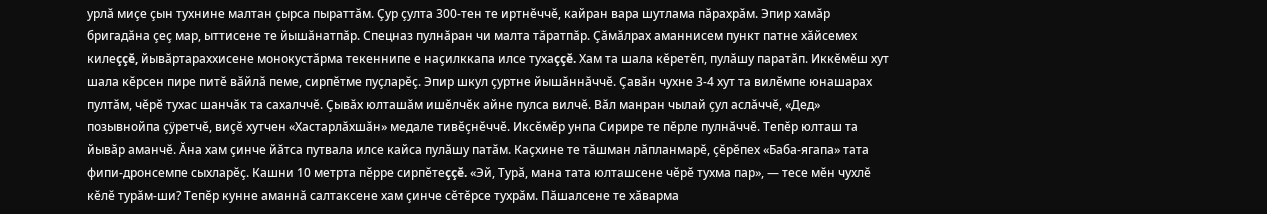урлă миçе çын тухнине малтан çырса пыраттăм. Çур çулта 300-тен те иртнĕччĕ, кайран вара шутлама пăрахрăм. Эпир хамăр бригадăна çеç мар, ыттисене те йышăнатпăр. Спецназ пулнăран чи малта тăратпăр. Çăмăлрах аманнисем пункт патне хăйсемех килеççĕ, йывăртараххисене монокустăрма текеннипе е наçилккапа илсе тухаççĕ. Хам та шала кĕретĕп, пулăшу паратăп. Иккĕмĕш хут шала кĕрсен пире питĕ вăйлă пеме, сирпĕтме пуçларĕç. Эпир шкул çуртне йышăннăччĕ. Çавăн чухне 3-4 хут та вилĕмпе юнашарах пултăм, чĕрĕ тухас шанчăк та сахалччĕ. Çывăх юлташăм ишĕлчĕк айне пулса вилчĕ. Вăл манран чылай çул аслăччĕ, «Дед» позывнойпа çÿретчĕ, виçĕ хутчен «Хастарлăхшăн» медале тивĕçнĕччĕ. Иксĕмĕр унпа Сирире те пĕрле пулнăччĕ. Тепĕр юлташ та йывăр аманчĕ. Ăна хам çинче йăтса путвала илсе кайса пулăшу патăм. Каçхине те тăшман лăпланмарĕ, çĕрĕпех «Баба-ягапа» тата фипи-дронсемпе сыхларĕç. Кашни 10 метрта пĕрре сирпĕтеççĕ. «Эй, Турă, мана тата юлташсене чĕрĕ тухма пар», — тесе мĕн чухлĕ кĕлĕ турăм-ши? Тепĕр кунне аманнă салтаксене хам çинче сĕтĕрсе тухрăм. Пăшалсене те хăварма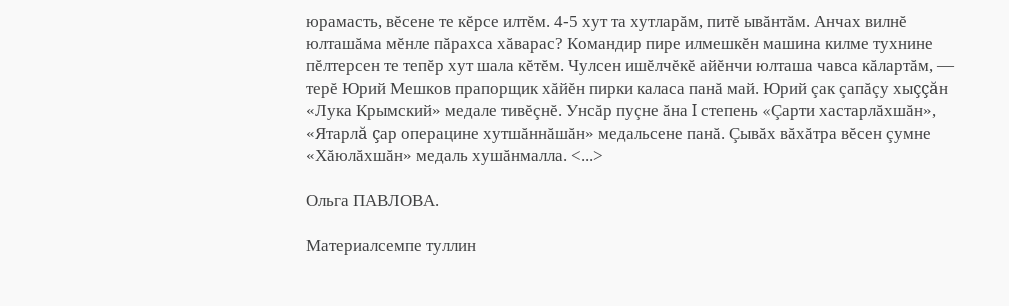юрамасть, вĕсене те кĕрсе илтĕм. 4-5 хут та хутларăм, питĕ ывăнтăм. Анчах вилнĕ юлташăма мĕнле пăрахса хăварас? Командир пире илмешкĕн машина килме тухнине пĕлтерсен те тепĕр хут шала кĕтĕм. Чулсен ишĕлчĕкĕ айĕнчи юлташа чавса кăлартăм, — терĕ Юрий Мешков прапорщик хăйĕн пирки каласа панă май. Юрий çак çапăçу хыççăн «Лука Крымский» медале тивĕçнĕ. Унсăр пуçне ăна I степень «Çарти хастарлăхшăн», «Ятарлă çар операцине хутшăннăшăн» медальсене панă. Çывăх вăхăтра вĕсен çумне «Хăюлăхшăн» медаль хушăнмалла. <...>

Ольга ПАВЛОВА.

Материалсемпе туллин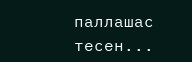паллашас тесен...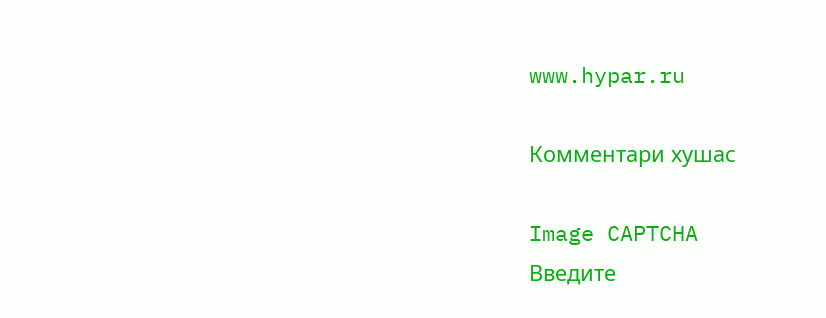www.hypar.ru

Комментари хушас

Image CAPTCHA
Введите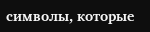символы, которые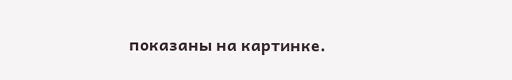показаны на картинке.